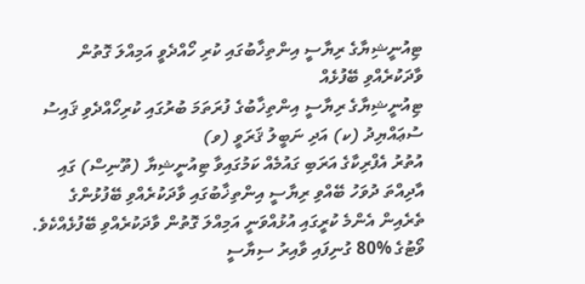ޓިއުނީޝިޔާގެ ރިޔާސީ އިންތިޚާބުގައި ކުރި ހޯއްދެވީ އަމިއްލަ ގޮތުން ވާދަކުރެއްވި ބޭފުޅެއް
ޓިއުނީޝިޔާގެ ރިޔާސީ އިންތިޚާބުގެ ފުރަތަމަ ބުރުގައި ކުރިހޯއްދެވި ޤައިސު ސުޢައްޔިދު (ކ) އަދި ނަބީލު ޤަރަވީ (ވ)
އުތުރު އެފްރިކާގެ އަރަބި ގައުމެއް ކަމުގައިވާ ޓިއުނީޝިޔާ (ތޫނިސް) ގައި އާދިއްތަ ދުވަހު ބޭއްވި ރިޔާސީ އިންތިޚާބުގައި ވާދަކުރެއްވި ބޭފުޅުންގެ ތެރެއިން އެންމެ ކުރީގައި އުޅުއްވަނީ އަމިއްލަ ގޮތުން ވާދަކުރެއްވި ބޭފުޅެއްކެވެ.
ވޯޓުގެ %80 ގުނިފައި ވާއިރު ސިޔާސީ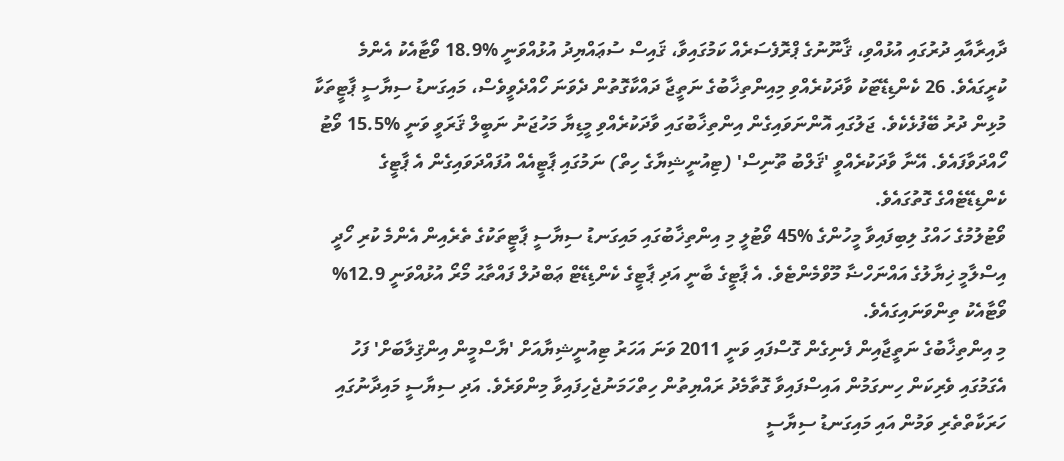ދާއިރާއާއި ދުރުގައި އުޅުއްވި، ޤާނޫނުގެ ޕްރޮފެސަރެއް ކަމުގައިވާ، ޤައިސް ސުޢައްޔިދު އުޅުއްވަނީ %18.9 ވޯޓާއެކު އެންމެ ކުރީގައެވެ. 26 ކެންޑިޑޭޓަކު ވާދަކުރެއްވި މިއިންތިޚާބުގެ ނަތީޖާ ދައްކާގޮތުން ދެވަނަ ހޯއްދެވީވެސް، މައިގަނޑު ސިޔާސީ ޕާޓީތަކާ މުޅިން ދުރު ބޭފުޅެކެވެ. ޖަލުގައި އޮންނަވައިގެން އިންތިޚާބުގައި ވާދަކުރެއްވި މީޑިޔާ މަހުޖަނު ނަބީލް ޤަރަވީ ވަނީ %15.5 ވޯޓު ހޯއްދަވާފައެވެ. އޭނާ ވާދަކުރެއްވީ 'ޤަލްބު ތޫނިސް' (ޓިއުނީޝިޔާގެ ހިތް) ނަމުގައި ޕާޓީއެއް އުފައްދަވައިގެން އެ ޕާޓީގެ ކެންޑިޑޭޓެއްގެ ގޮތުގައެވެ.
ވޯޓުލުމުގެ ހައްގު ލިބިފައިވާ މީހުންގެ %45 ވޯޓުލީ މި އިންތިޚާބުގައި މައިގަނޑު ސިޔާސީ ޕާޓީތަކުގެ ތެރެއިން އެންމެ ކުރި ހޯދީ އިސްލާމީ ޚިޔާލުގެ އައްނަހްޟާ މޫވްމެންޓެވެ. އެ ޕާޓީގެ ބާނީ އަދި ޕާޓީގެ ކެންޑިޑޭޓް ޢަބްދުލް ފައްތާޙު މޯރޯ އުޅުއްވަނީ 12.9% ވޯޓާއެކު ތިންވަނައިގައެވެ.
މި އިންތިޚާބުގެ ނަތީޖާއިން ފެނިގެން ގޮސްފައި ވަނީ 2011 ވަނަ އަހަރު ޓިއުނީޝިޔާއަށް 'ޔާސްމީން އިންޤިލާބަށް' ފަހު އެގަމުގައި ވެރިކަން ހިނގަމުން އައިސްފައިވާ ގޮތާމެދު ރައްޔިތުން ހިތްހަމަނުޖެހިފައިވާ މިންވަރެވެ. އަދި ސިޔާސީ މައިދާނުގައި ހަރަކާތްތެރި ވަމުން އައި މައިގަނޑު ސިޔާސީ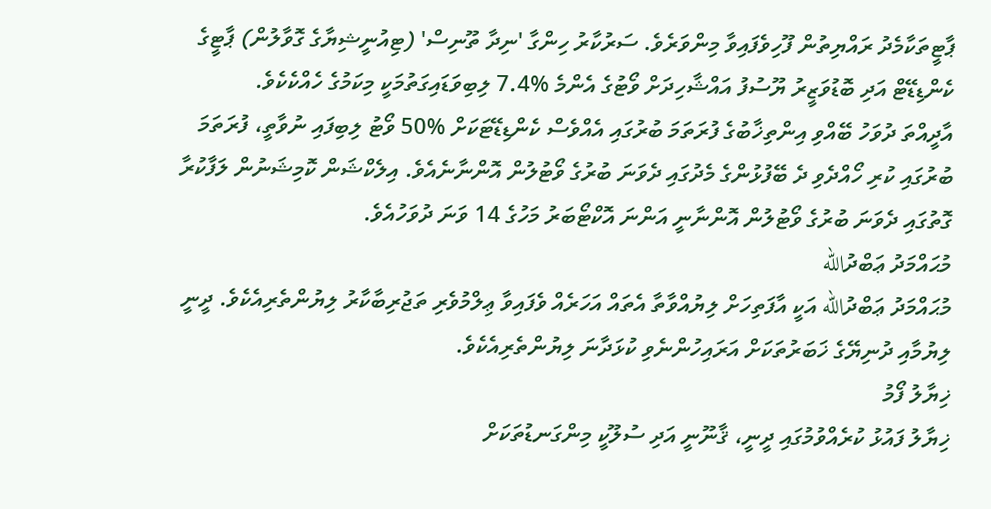ޕާޓީތަކާމެދު ރައްޔިތުން ފޫހިވެފައިވާ މިންވަރެވެ. ސަރުކާރު ހިންގާ 'ނިދާ ތޫނިސް' (ޓިއުނީޝިޔާގެ ގޮވާލުން) ޕާޓީގެ ކެންޑިޑޭޓް އަދި ބޮޑުވަޒީރު ޔޫސުފު އައްޝާހިދަށް ވޯޓުގެ އެންމެ %7.4 ލިބިވަޑައިގަތުމަކީ މިކަމުގެ ހެއްކެކެވެ.
އާދީއްތަ ދުވަހު ބޭއްވި އިންތިޚާބުގެ ފުރަތަމަ ބުރުގައި އެއްވެސް ކެންޑިޑޭޓަކަށް %50 ވޯޓު ލިބިފައި ނުވާތީ، ފުރަތަމަ ބުރުގައި ކުރި ހޯއްދެވި ދެ ބޭފުޅުންގެ މެދުގައި ދެވަނަ ބުރުގެ ވޯޓުލުން އޮންނާނެއެވެ. އިލެކްޝަން ކޮމިޝަނުން ލަފާކުރާ ގޮތުގައި ދެވަނަ ބުރުގެ ވޯޓުލުން އޮންނާނީ އަންނަ އޮކްޓޯބަރު މަހުގެ 14 ވަނަ ދުވަހުއެވެ.
މުޙައްމަދު ޢަބްދުالله
މުޙައްމަދު ޢަބްދުالله އަކީ އާފަތިހަށް ލިޔުއްވާތާ އެތައް އަހަރެއް ވެފައިވާ ޢިލްމުވެރި ތަޖުރިބާކާރު ލިޔުންތެރިއެކެވެ. ދީނީ ލިޔުމާއި ދުނިޔޭގެ ޚަބަރުތަކަށް އަރައިހުންނެވި ކުޅަދާނަ ލިޔުންތެރިއެކެވެ.
ޚިޔާލު ފޯމު
ޚިޔާލު ފައުޅު ކުރެއްވުމުގައި ދީނީ، ޤާނޫނީ އަދި ސުލޫކީ މިންގަނޑުތަކަށް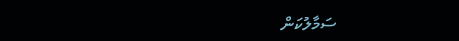ސަމާލުކަން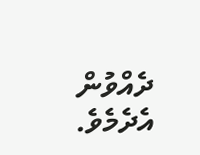ދެއްވުން އެދެމެވެ.